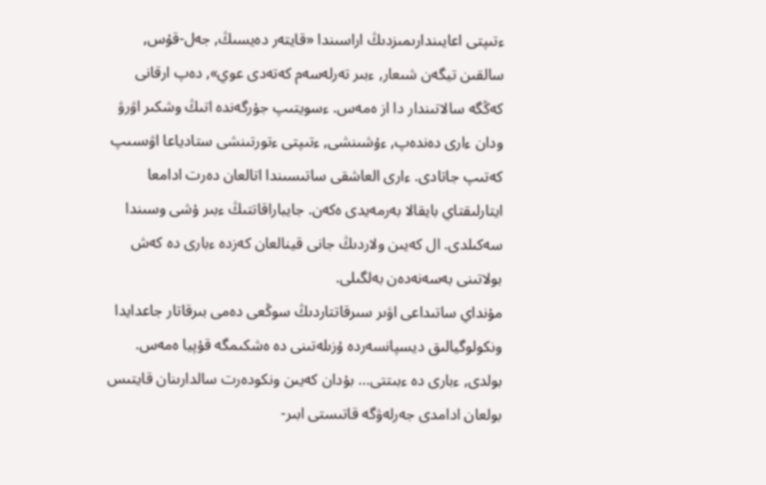ءتىپتى اعايىندارىمىزدىڭ اراسىندا «قايتەر دەيسىڭ, جەل-قۇس, سالقىن تيگەن شىعار, ءبىر تەرلەسەم كەتەدى عوي», دەپ ارقانى كەڭگە سالاتىندار دا از ەمەس. ءسويتىپ جۇرگەندە اتىڭ وشكىر اۋرۋ ودان ءارى دەندەپ, ءۇشىنشى, ءتىپتى ءتورتىنشى ستادياعا اۋىسىپ كەتىپ جاتادى. ءارى العاشقى ساتىسىندا اتالعان دەرت ادامعا ايتارلىقتاي بايقالا بەرمەيدى ەكەن. جايباراقاتتىڭ ءبىر ۇشى وسىندا سەكىلدى. ال كەيىن ولاردىڭ جانى قينالعان كەزدە ءبارى دە كەش بولاتىنى بەسەنەدەن بەلگىلى.
مۇنداي ساتىداعى اۋىر سىرقاتتاردىڭ سوڭعى دەمى بىرقاتار جاعدايدا ونكولوگيالىق ديسپانسەردە ۇزىلەتىنى دە ەشكىمگە قۇپيا ەمەس. بولدى, ءبارى دە ءبىتتى... بۇدان كەيىن ونكودەرت سالدارىنان قايتىس بولعان ادامدى جەرلەۋگە قاتىستى ابىر-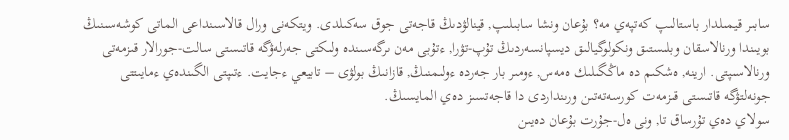سابىر قيمىلدار باستالىپ كەتپەي مە؟ بۇعان ونشا سابىلىپ, قينالۋدىڭ قاجەتى جوق سەكىلدى. ويتكەنى ورال قالاسىنداعى الماتى كوشەسىنىڭ بويىندا ورنالاسقان وبلىستىق ونكولوگيالىق ديسپانسەردىڭ تۇپ-تۋرا, ءتۇبى مەن ىرگەسىندە ولىكتى جەرلەۋگە قاتىستى سالت-جورالار قىزمەتى ورنالاسىپتى. ارينە, ەشكىم دە ماڭگىلىك ەمەس, ءومىر بار جەردە ءولىمنىڭ, قازانىڭ بولۋى – تابيعي ءجايت. ءتىپتى الگىندەي ءمايىتتى جونەلتۋگە قاتىستى قىزمەت كورسەتەتىن ورىنداردى دا قاجەتسىز دەي المايسىڭ.
سولاي دەي تۇرساق تا, ونى ەل-جۇرت بۇعان دەيىن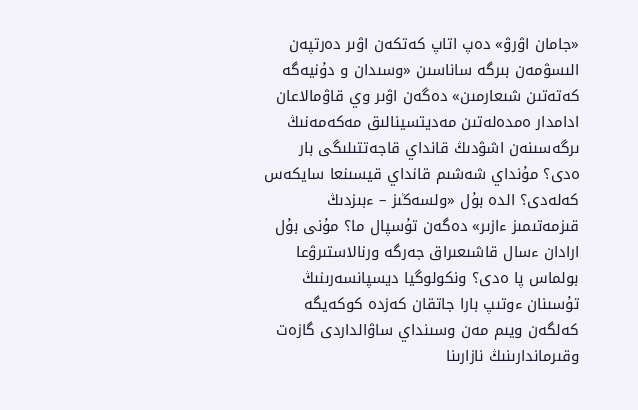«جامان اۋرۋ» دەپ اتاپ كەتكەن اۋىر دەرتپەن الىسۋمەن بىرگە ساناسىن «وسىدان و دۇنيەگە كەتەتىن شىعارمىن» دەگەن اۋىر وي قاۋمالاعان ادامدار ەمدەلەتىن مەديتسينالىق مەكەمەنىڭ ىرگەسىنەن اشۋدىڭ قانداي قاجەتتىلىگى بار ەدى؟ مۇنداي شەشىم قانداي قيسىنعا سايكەس كەلەدى؟ الدە بۇل «ولسەڭىز – ءبىزدىڭ قىزمەتىمىز ءازىر» دەگەن تۇسپال ما؟ مۇنى بۇل ارادان ءسال قاشىعىراق جەرگە ورنالاستىرۋعا بولماس پا ەدى؟ ونكولوگيا ديسپانسەرىنىڭ تۇسىنان ءوتىپ بارا جاتقان كەزدە كوكەيگە كەلگەن ويىم مەن وسىنداي ساۋالداردى گازەت وقىرماندارىنىڭ نازارىنا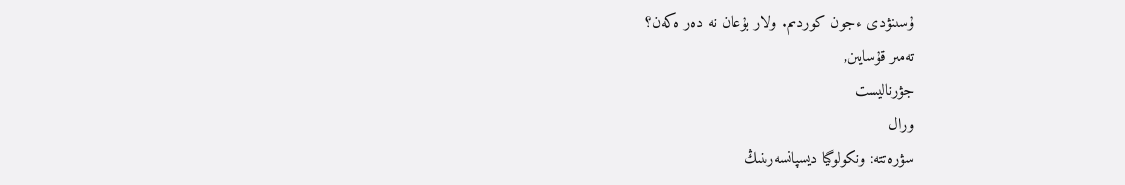ۇسىنۋدى ءجون كوردىم. ولار بۇعان نە دەر ەكەن؟
تەمىر قۇسايىن,
جۋرناليست
ورال
سۋرەتتە: ونكولوگيا ديسپانسەرىنىڭ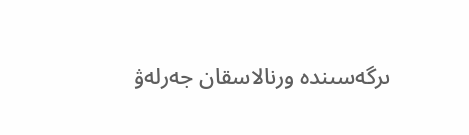ىرگەسىندە ورنالاسقان جەرلەۋ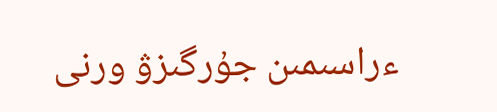ءراسىمىن جۇرگىزۋ ورنى